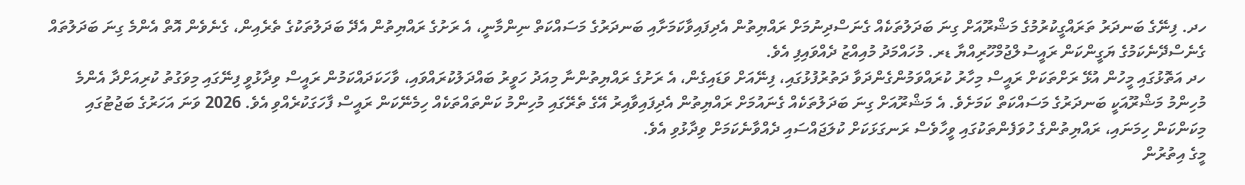ހދ. ފިނޭގެ ބަނދަރު ތަރައްގީކުރުމުގެ މަޝްރޫއަށް ގިނަ ބަދަލުތަކެއް ގެނަސްދިނުމަށް ރައްޔިތުން އެދިފައިވާކަމަށާއި ބަނދަރުގެ މަސައްކަތް ނިންމާނީ، އެ ރަށުގެ ރައްޔިތުން އެދޭ ބަދަލުތަކުގެ ތެރެއިން، ގެނެވެން އޮތް އެންމެ ގިނަ ބަދަލުތައް ގެނެސްދޭނެކަމުގެ ޔަގީންކަން ރައީސުލްޖުމްހޫރިއްޔާ ޑރ. މުހައްމަދު މުއިއްޒު ދެއްވައިފި އެވެ.
ހދ އަތޮޅުގައި މީހުން އުޅޭ ރަށްތަކަށް ރައީސް މިހާރު ކުރައްވަމުންގެންދަވާ ދަތުރުފުޅުގައި، ފިނޭއަށް ވަޑައިގެން، އެ ރަށުގެ ރައްޔިތުންނާ މިއަދު ހަވީރު ބައްދަލުކުރައްވައި، ވާހަކަދައްކަމުން ރައީސް ވިދާޅުވީ ފިނޭގައި މިވަގުތު ކުރިއަށްދާ އެންމެ މުހިންމު މަޝްރޫއަކީ ބަނދަރުގެ މަސައްކަތް ކަމަށެވެ. އެ މަޝްރޫއަށް ގިނަ ބަދަލުތަކެއް ގެނައުމަށް ރައްޔިތުން އެދިފައިވާއިރު އޭގެ ތެރޭގައި މުހިންމު ކަންތައްތަކެއް ހިމެނޭކަން ރައީސް ފާހަގަކުރެއްވި އެވެ. 2026 ވަނަ އަހަރުގެ ބަޖުޓުގައި މިކަންކަން ހިމަނައި، ރައްޔިތުންގެ ހުވަފެންތަކުގައި ވީހާވެސް ރަނގަޅަކަށް ކުލަޖައްސައި ދެއްވާނެކަމަށް ވިދާޅުވި އެވެ.
މީގެ އިތުރުން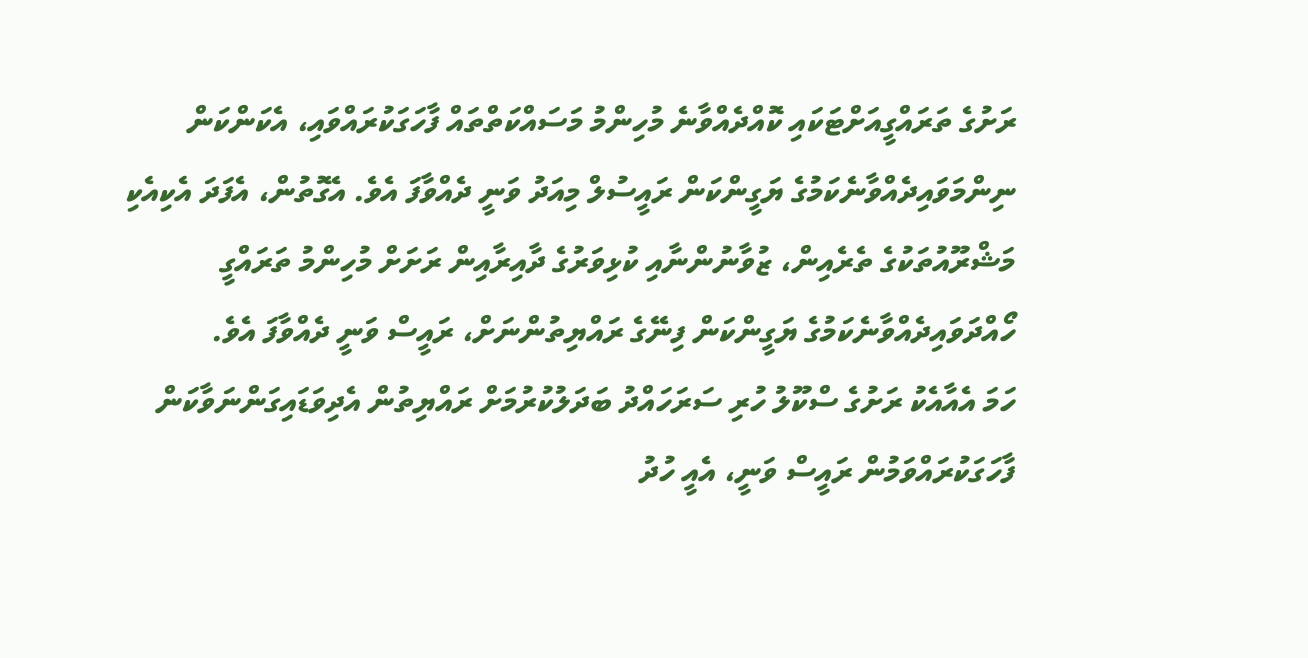ރަށުގެ ތަރައްގީއަށްޓަކައި ކޮއްދެއްވާނެ މުހިންމު މަސައްކަތްތައް ފާހަގަކުރައްވައި، އެކަންކަން ނިންމަވައިދެއްވާނެކަމުގެ ޔަގީންކަން ރައީސުލް މިއަދު ވަނީ ދެއްވާފަ އެވެ. އެގޮތުން، އެފަދަ އެކިއެކި މަޝްރޫއުތަކުގެ ތެރެއިން، ޒުވާނުންނާއި ކުޅިވަރުގެ ދާއިރާއިން ރަށަށް މުހިންމު ތަރައްގީ ހޯއްދަވައިދެއްވާނެކަމުގެ ޔަގީންކަން ފިނޭގެ ރައްޔިތުންނަށް، ރައީސް ވަނީ ދެއްވާފަ އެވެ.
ހަމަ އެއާއެކު ރަށުގެ ސްކޫލު ހުރި ސަރަހައްދު ބަދަލުކުރުމަށް ރައްޔިތުން އެދިވަޑައިގަންނަވާކަން ފާހަގަކުރައްވަމުން ރައީސް ވަނީ، އެއީ ހުދު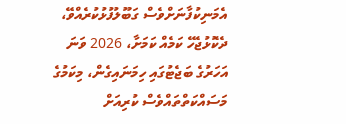އެމަނިކުފާނަށްވެސް ގަބޫލުފުޅުކުރެއްވޭ، ދެކޮޅުޖެހޭ ކަމެއް ކަމަށާ، 2026 ވަނަ އަހަރުގެ ބަޖެޓުގައި ހިމަނައިގެން، މިކަމުގެ މަސައްކަތްތައްވެސް ކުރިއަށް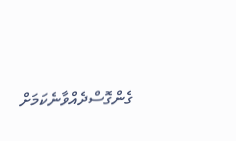ގެންގޮސްދެއްވާނެކަމަށް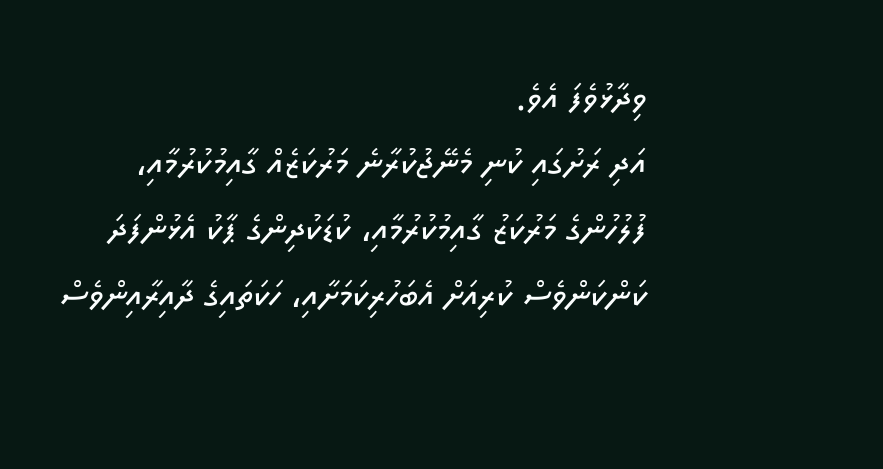ވިދާޅުވެފަ އެވެ.
އަދި ރަށުގައި ކުނި މެނޭޖުކުރާނެ މަރުކަޒެއް ގާއިމުކުރުމާއި، ފުލުހުންގެ މަރުކަޒު ގާއިމުކުރުމާއި، ކުޑަކުދިންގެ ޕާކު އެޅުންފަދަ ކަންކަންވެސް ކުރިއަށް އެބަހުރިކަމަށާއި، ހަކަތައިގެ ދާއިރާއިންވެސް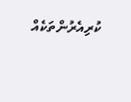ކުރިއެރުންތަކެއް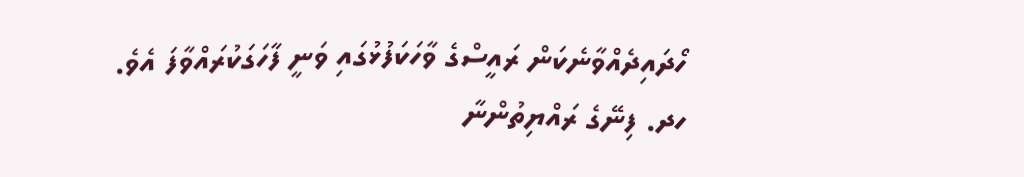ހޯދައިދެއްވާނެކަން ރައީސްގެ ވާހަކަފުޅުގައި ވަނީ ފާހަގަކުރައްވާފަ އެވެ.
ހދ. ފިނޭގެ ރައްޔިތުންނާ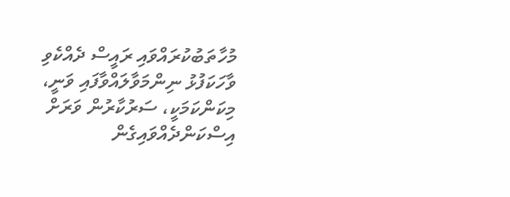މުހާތަބުކުރައްވައި ރައީސް ދެއްކެވި ވާހަކަފުޅު ނިންމަވާލައްވާފައި ވަނީ، މިކަންކަމަކީ، ސަރުކާރުން ވަރަށް އިސްކަންދެއްވައިގެން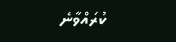ކުރައްވާނެ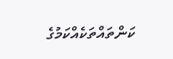ކަންތައްތަކެއްކަމުގެ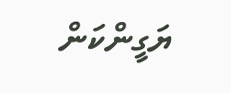ޔަގީންކަން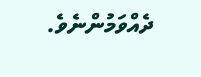ދެއްވަމުންނެވެ.